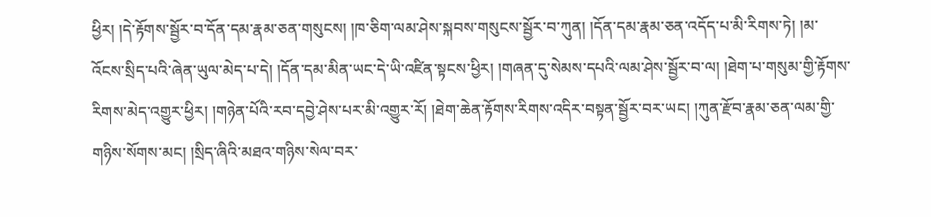ཕྱིར། །དེ་རྟོགས་སྦྱོར་བ་དོན་དམ་རྣམ་ཅན་གསུངས། །ཁ་ཅིག་ལམ་ཤེས་སྐབས་གསུངས་སྦྱོར་བ་ཀུན། །དོན་དམ་རྣམ་ཅན་འདོད་པ་མི་རིགས་ཏེ། །མ་འོངས་སྲིད་པའི་ཞེན་ཡུལ་མེད་པ་དེ། །དོན་དམ་མིན་ཡང་དེ་ཡི་འཛིན་སྟངས་ཕྱིར། །གཞན་དུ་སེམས་དཔའི་ལམ་ཤེས་སྦྱོར་བ་ལ། །ཐེག་པ་གསུམ་གྱི་རྟོགས་རིགས་མེད་འགྱུར་ཕྱིར། །གཉེན་པོའི་རབ་དབྱེ་ཤེས་པར་མི་འགྱུར་རོ། །ཐེག་ཆེན་རྟོགས་རིགས་འདིར་བསྟན་སྦྱོར་བར་ཡང། །ཀུན་རྫོབ་རྣམ་ཅན་ལམ་གྱི་གཉིས་སོགས་མང། །སྲིད་ཞིའི་མཐའ་གཉིས་སེལ་བར་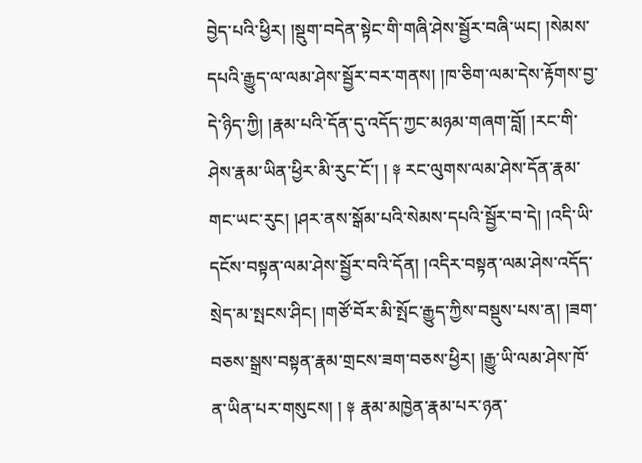བྱེད་པའི་ཕྱིར། །སྡུག་བདེན་སྟེང་གི་གཞི་ཤེས་སྦྱོར་བཞི་ཡང། །སེམས་དཔའི་རྒྱུད་ལ་ལམ་ཤེས་སྦྱོར་བར་གནས། །ཁ་ཅིག་ལམ་དེས་རྟོགས་བྱ་དེ་ཉིད་ཀྱི། །རྣམ་པའི་དོན་དུ་འདོད་ཀྱང་མཉམ་གཞག་བློ། །རང་གི་ཤེས་རྣམ་ཡིན་ཕྱིར་མི་རུང་ངོ་། ། ༈ རང་ལུགས་ལམ་ཤེས་དོན་རྣམ་གང་ཡང་རུང། །ཤར་ནས་སྒོམ་པའི་སེམས་དཔའི་སྦྱོར་བ་དེ། །འདི་ཡི་དངོས་བསྟན་ལམ་ཤེས་སྦྱོར་བའི་དོན། །འདིར་བསྟན་ལམ་ཤེས་འདོད་སྲེད་མ་སྤངས་ཤིང། །གཙོ་བོར་མི་སྤོང་རྒྱུད་ཀྱིས་བསྡུས་པས་ན། །ཟག་བཅས་སྒྲས་བསྟན་རྣམ་གྲངས་ཟག་བཅས་ཕྱིར། །རྒྱུ་ཡི་ལམ་ཤེས་ཁོ་ན་ཡིན་པར་གསུངས། ། ༈ རྣམ་མཁྱེན་རྣམ་པར་ཉན་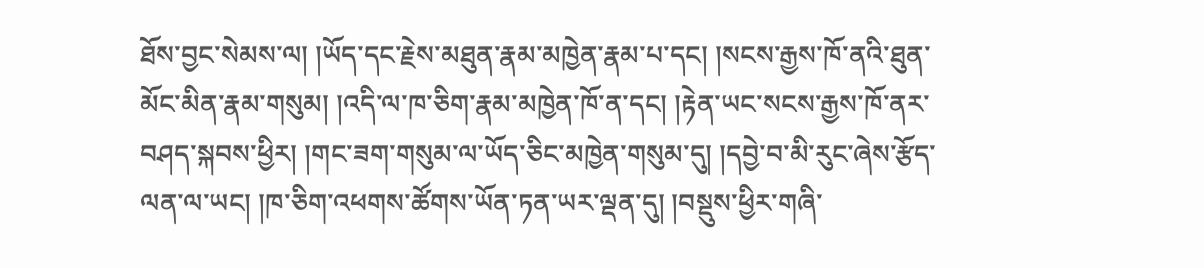ཐོས་བྱང་སེམས་ལ། །ཡོད་དང་རྗེས་མཐུན་རྣམ་མཁྱེན་རྣམ་པ་དང། །སངས་རྒྱས་ཁོ་ནའི་ཐུན་མོང་མིན་རྣམ་གསུམ། །འདི་ལ་ཁ་ཅིག་རྣམ་མཁྱེན་ཁོ་ན་དང། །རྟེན་ཡང་སངས་རྒྱས་ཁོ་ནར་བཤད་སྐབས་ཕྱིར། །གང་ཟག་གསུམ་ལ་ཡོད་ཅིང་མཁྱེན་གསུམ་དུ། །དབྱེ་བ་མི་རུང་ཞེས་རྩོད་ལན་ལ་ཡང། །ཁ་ཅིག་འཕགས་ཚོགས་ཡོན་ཏན་ཡར་ལྡན་དུ། །བསྡུས་ཕྱིར་གཞི་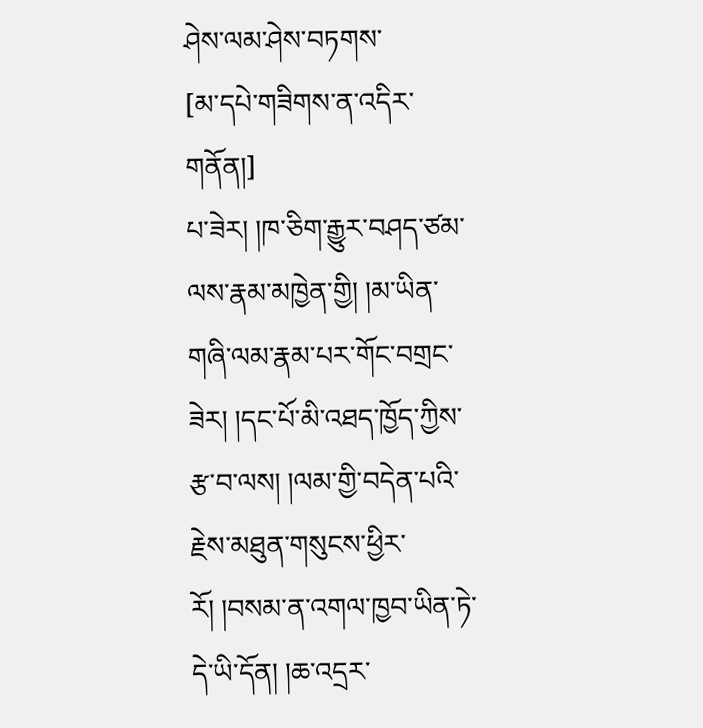ཤེས་ལམ་ཤེས་བཏགས་
[མ་དཔེ་གཟིགས་ན་འདིར་གནོན།]
པ་ཟེར། །ཁ་ཅིག་རྒྱུར་བཤད་ཙམ་ལས་རྣམ་མཁྱེན་གྱི། །མ་ཡིན་གཞི་ལམ་རྣམ་པར་གོང་བགྲང་ཟེར། །དང་པོ་མི་འཐད་ཁྱོད་ཀྱིས་རྩ་བ་ལས། །ལམ་གྱི་བདེན་པའི་རྗེས་མཐུན་གསུངས་ཕྱིར་རོ། །བསམ་ན་འགལ་ཁྱབ་ཡིན་ཏེ་དེ་ཡི་དོན། །ཆ་འདྲར་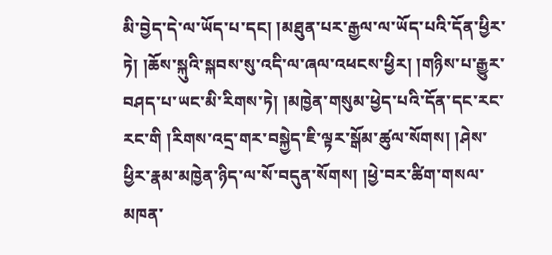མི་བྱེད་དེ་ལ་ཡོད་པ་དང། །མཐུན་པར་རྒྱལ་ལ་ཡོད་པའི་དོན་ཕྱིར་ཏེ། །ཆོས་སྐུའི་སྐབས་སུ་འདི་ལ་ཞལ་འཕངས་ཕྱིར། །གཉིས་པ་རྒྱུར་བཤད་པ་ཡང་མི་རིགས་ཏེ། །མཁྱེན་གསུམ་ཕྱེད་པའི་དོན་དང་རང་རང་གི །རིགས་འདྲ་གར་བསྐྱེད་ཇི་ལྟར་སྒོམ་ཚུལ་སོགས། །ཤེས་ཕྱིར་རྣམ་མཁྱེན་ཉིད་ལ་སོ་བདུན་སོགས། །ཕྱེ་བར་ཚིག་གསལ་མཁན་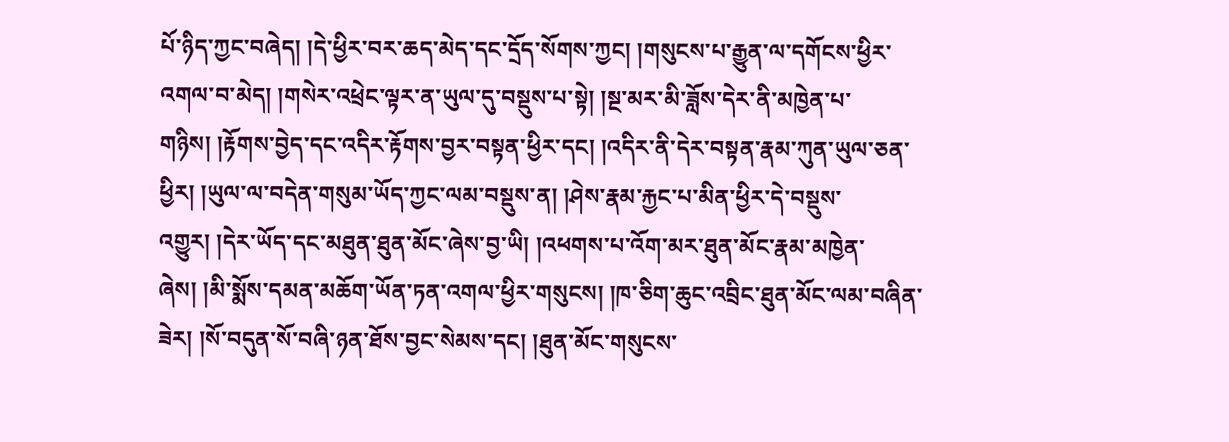པོ་ཉིད་ཀྱང་བཞེད། །དེ་ཕྱིར་བར་ཆད་མེད་དང་དྲོད་སོགས་ཀྱང། །གསུངས་པ་རྒྱུན་ལ་དགོངས་ཕྱིར་འགལ་བ་མེད། །གསེར་འཕྲེང་ལྟར་ན་ཡུལ་དུ་བསྡུས་པ་སྟེ། །སྔ་མར་མི་ཟློས་དེར་ནི་མཁྱེན་པ་གཉིས། །རྟོགས་བྱེད་དང་འདིར་རྟོགས་བྱར་བསྟན་ཕྱིར་དང། །འདིར་ནི་དེར་བསྟན་རྣམ་ཀུན་ཡུལ་ཅན་ཕྱིར། །ཡུལ་ལ་བདེན་གསུམ་ཡོད་ཀྱང་ལམ་བསྡུས་ན། །ཤེས་རྣམ་རྐྱང་པ་མིན་ཕྱིར་དེ་བསྡུས་འགྱུར། །དེར་ཡོད་དང་མཐུན་ཐུན་མོང་ཞེས་བྱ་ཡི། །འཕགས་པ་འོག་མར་ཐུན་མོང་རྣམ་མཁྱེན་ཞེས། །མི་སྨོས་དམན་མཆོག་ཡོན་ཏན་འགལ་ཕྱིར་གསུངས། །ཁ་ཅིག་ཆུང་འབྲིང་ཐུན་མོང་ལམ་བཞིན་ཟེར། །སོ་བདུན་སོ་བཞི་ཉན་ཐོས་བྱང་སེམས་དང། །ཐུན་མོང་གསུངས་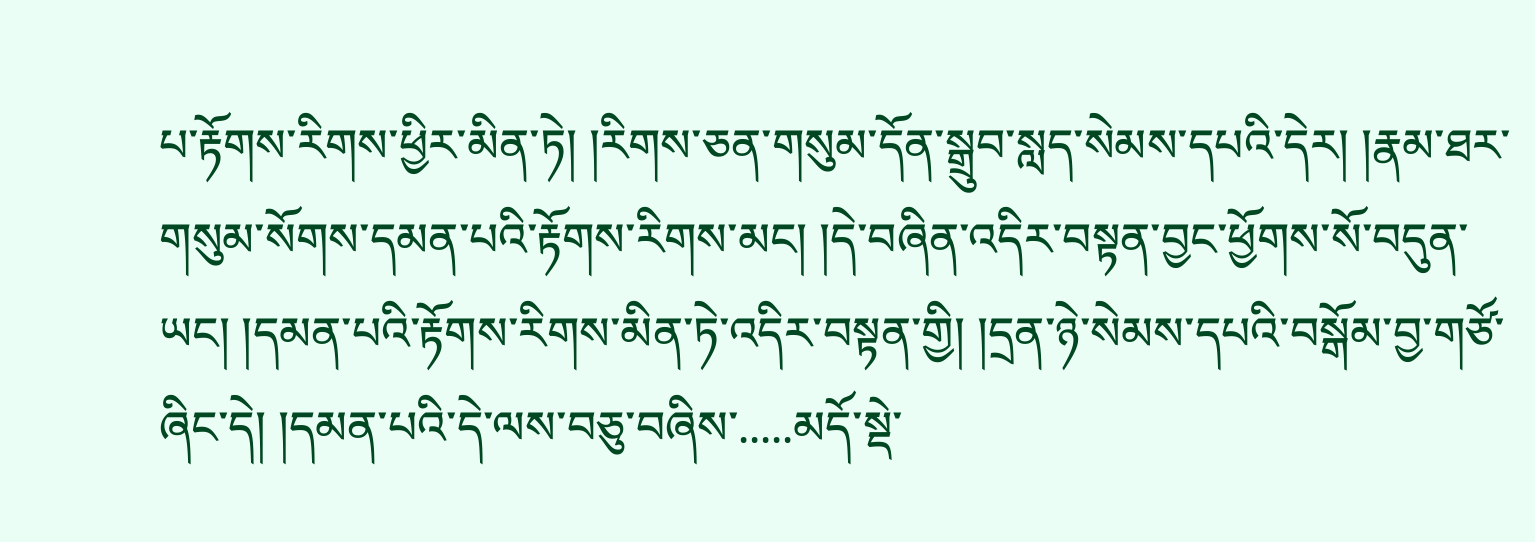པ་རྟོགས་རིགས་ཕྱིར་མིན་ཏེ། །རིགས་ཅན་གསུམ་དོན་སྒྲུབ་སླད་སེམས་དཔའི་དེར། །རྣམ་ཐར་གསུམ་སོགས་དམན་པའི་རྟོགས་རིགས་མང། །དེ་བཞིན་འདིར་བསྟན་བྱང་ཕྱོགས་སོ་བདུན་ཡང། །དམན་པའི་རྟོགས་རིགས་མིན་ཏེ་འདིར་བསྟན་གྱི། །དྲན་ཉེ་སེམས་དཔའི་བསྒོམ་བྱ་གཙོ་ཞིང་དེ། །དམན་པའི་དེ་ལས་བཅུ་བཞིས་.....མདོ་སྡེ་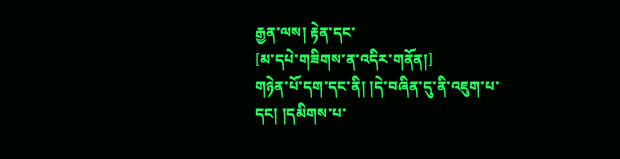རྒྱན་ལས། རྟེན་དང་
[མ་དཔེ་གཟིགས་ན་འདིར་གནོན།]
གཉེན་པོ་དག་དང་ནི། །དེ་བཞིན་དུ་ནི་འཇུག་པ་དང། །དམིགས་པ་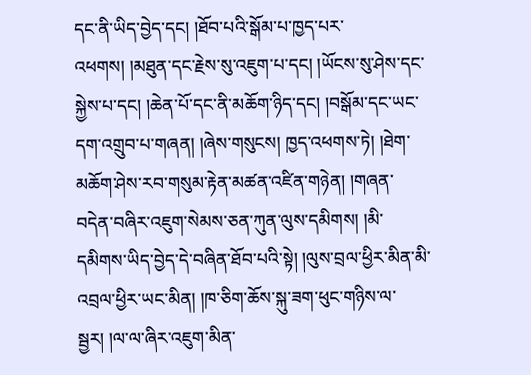དང་ནི་ཡིད་བྱེད་དང། །ཐོབ་པའི་སྒོམ་པ་ཁྱད་པར་འཕགས། །མཐུན་དང་རྗེས་སུ་འཇུག་པ་དང། །ཡོངས་སུ་ཤེས་དང་སྐྱེས་པ་དང། །ཆེན་པོ་དང་ནི་མཆོག་ཉིད་དང། །བསྒོམ་དང་ཡང་དག་འགྲུབ་པ་གཞན། །ཞེས་གསུངས། ཁྱད་འཕགས་ཏེ། །ཐེག་མཆོག་ཤེས་རབ་གསུམ་རྟེན་མཚན་འཛིན་གཉེན། །གཞན་བདེན་བཞིར་འཇུག་སེམས་ཅན་ཀུན་ལུས་དམིགས། །མི་དམིགས་ཡིད་བྱེད་དེ་བཞིན་ཐོབ་པའི་སྟེ། །ལུས་བྲལ་ཕྱིར་མིན་མི་འབྲལ་ཕྱིར་ཡང་མིན། །ཁ་ཅིག་ཆོས་སྐུ་ཟག་ཕུང་གཉིས་ལ་སྦྱར། །ལ་ལ་ཞིར་འཇུག་མིན་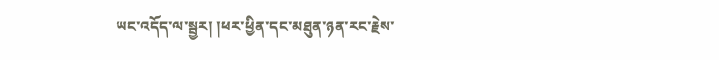ཡང་འདོད་ལ་སྦྱར། །ཕར་ཕྱིན་དང་མཐུན་ཉན་རང་རྗེས་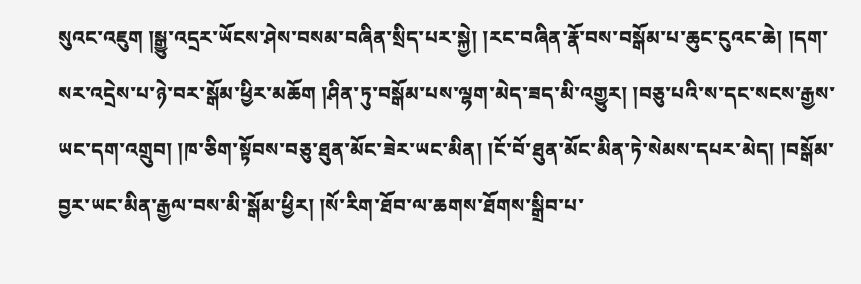སུའང་འཇུག །སྒྱུ་འདྲར་ཡོངས་ཤེས་བསམ་བཞིན་སྲིད་པར་སྐྱེ། །རང་བཞིན་རྣོ་བས་བསྒོམ་པ་ཆུང་ངུའང་ཆེ། །དག་སར་འདྲེས་པ་ཉེ་བར་སྒོམ་ཕྱིར་མཆོག །ཤིན་ཏུ་བསྒོམ་པས་ལྷག་མེད་ཟད་མི་འགྱུར། །བཅུ་པའི་ས་དང་སངས་རྒྱས་ཡང་དག་འགྲུབ། །ཁ་ཅིག་སྟོབས་བཅུ་ཐུན་མོང་ཟེར་ཡང་མིན། །ངོ་བོ་ཐུན་མོང་མིན་ཏེ་སེམས་དཔར་མེད། །བསྒོམ་བྱར་ཡང་མིན་རྒྱལ་བས་མི་སྒོམ་ཕྱིར། །སོ་རིག་ཐོབ་ལ་ཆགས་ཐོགས་སྒྲིབ་པ་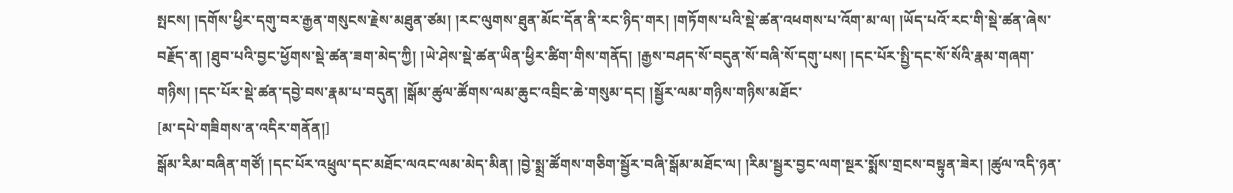སྤངས། །དགོས་ཕྱིར་དགུ་བར་རྒྱན་གསུངས་རྗེས་མཐུན་ཙམ། །རང་ལུགས་ཐུན་མོང་དོན་ནི་རང་ཉིད་གར། །གཏོགས་པའི་སྡེ་ཚན་འཕགས་པ་འོག་མ་ལ། །ཡོད་པའོ་རང་གི་སྡེ་ཚན་ཞེས་བརྗོད་ན། །ཐུབ་པའི་བྱང་ཕྱོགས་སྡེ་ཚན་ཟག་མེད་ཀྱི། །ཡེ་ཤེས་སྡེ་ཚན་ཡིན་ཕྱིར་ཚིག་གིས་གནོད། །རྒྱས་བཤད་སོ་བདུན་སོ་བཞི་སོ་དགུ་པས། །དང་པོར་སྤྱི་དང་སོ་སོའི་རྣམ་གཞག་གཉིས། །དང་པོར་སྡེ་ཚན་དབྱེ་བས་རྣམ་པ་བདུན། །སྒོམ་ཚུལ་ཚོགས་ལམ་ཆུང་འབྲིང་ཆེ་གསུམ་དང། །སྦྱོར་ལམ་གཉིས་གཉིས་མཐོང་
[མ་དཔེ་གཟིགས་ན་འདིར་གནོན།]
སྒོམ་རིམ་བཞིན་གཙོ། །དང་པོར་འཕྲུལ་དང་མཐོང་ལའང་ལམ་མེད་མིན། །བྱེ་སྨྲ་ཚོགས་གཅིག་སྦྱོར་བཞི་སྒོམ་མཐོང་ལ། །རིམ་སྦྱར་བྱང་ལག་སྔར་སྨོས་གྲངས་བསྟུན་ཟེར། །ཚུལ་འདི་ཉན་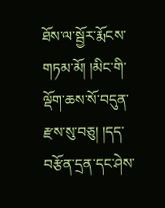ཐོས་ལ་སྦྱོར་རྨོངས་གཏམ་མོ། །མིང་གི་ལྡོག་ཆས་སོ་བདུན་རྫས་སུ་བཅུ། །དད་བརྩོན་དྲན་དང་ཤེས་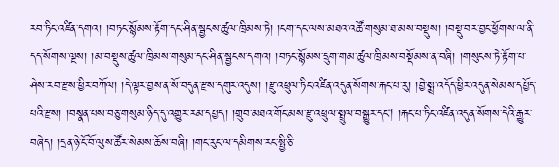རབ་ཏིང་འཛིན་དགའ། །བཏང་སྙོམས་རྟོག་དང་ཤིན་སྦྱངས་ཚུལ་ཁྲིམས་ཏེ། །ངག་དང་ལས་མཐའ་འཚོ་གསུམ་ཐ་མས་བསྡུས། །བསྡུ་བར་བྱང་ཕྱོགས་ལ་ནི་དད་སོགས་ལྔས། །མ་བསྡུས་ཚུལ་ཁྲིམས་གསུམ་དང་ཤིན་སྦྱངས་དགའ། །བཏང་སྙོམས་དྲུག་གམ་ཚུལ་ཁྲིམས་བསྡོམས་ན་བཞི། །གསུངས་ཏེ་རྟོག་པ་ཤེས་རབ་རྫས་ཕྱིར་བཀོལ། །དེ་ལྟར་བྱས་ན་སོ་བདུན་རྫས་དགུར་འདུས། །རྫུ་འཕྲུལ་ཏིང་འཛིན་འདུན་སོགས་རྐང་པ་རུ། །བྱེ་སྨྲ་འདོད་ཕྱིར་འདུན་སེམས་དཔྱོད་པའི་རྫས། །བསྣན་པས་བཅུ་གསུམ་ཉིད་དུ་འགྱུར་རམ་དཔྱད། །གྲུབ་མཐའ་གོང་མས་རྫུ་འཕྲུལ་སྤྲུལ་བསྒྱུར་དང། །རྐང་པ་ཏིང་འཛིན་འདུན་སོགས་དེའི་རྒྱུར་བཞེད། །དྲན་ཉེ་ངོ་བོ་ལུས་ཚོར་སེམས་ཆོས་བཞི། །གང་རུང་ལ་དམིགས་རང་སྤྱི་ཅི་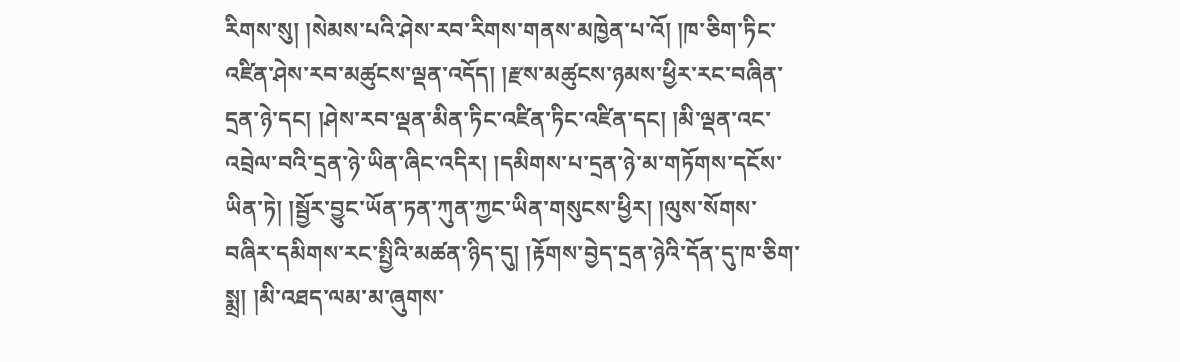རིགས་སུ། །སེམས་པའི་ཤེས་རབ་རིགས་གནས་མཁྱེན་པ་འོ། །ཁ་ཅིག་ཏིང་འཛིན་ཤེས་རབ་མཚུངས་ལྡན་འདོད། །རྫས་མཚུངས་ཉམས་ཕྱིར་རང་བཞིན་དྲན་ཉེ་དང། །ཤེས་རབ་ལྡན་མིན་ཏིང་འཛིན་ཏིང་འཛིན་དང། །མི་ལྡན་འང་འབྲེལ་བའི་དྲན་ཉེ་ཡིན་ཞིང་འདིར། །དམིགས་པ་དྲན་ཉེ་མ་གཏོགས་དངོས་ཡིན་ཏེ། །སྦྱོར་བྱུང་ཡོན་ཏན་ཀུན་ཀྱང་ཡིན་གསུངས་ཕྱིར། །ལུས་སོགས་བཞིར་དམིགས་རང་སྤྱིའི་མཚན་ཉིད་དུ། །རྟོགས་བྱེད་དྲན་ཉེའི་དོན་དུ་ཁ་ཅིག་སྨྲ། །མི་འཐད་ལམ་མ་ཞུགས་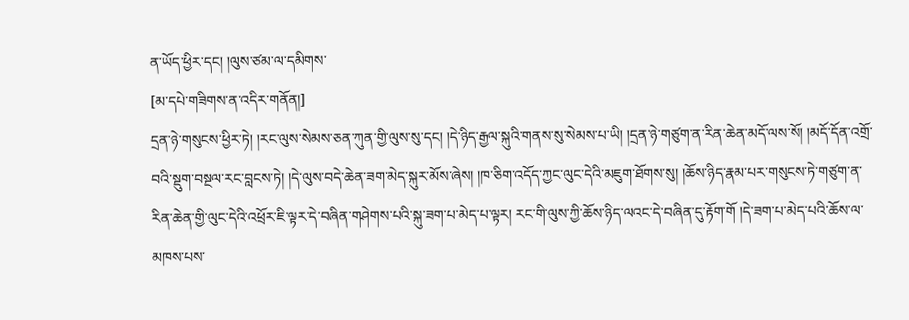ན་ཡོད་ཕྱིར་དང། །ལུས་ཙམ་ལ་དམིགས་
[མ་དཔེ་གཟིགས་ན་འདིར་གནོན།]
དྲན་ཉེ་གསུངས་ཕྱིར་ཏེ། །རང་ལུས་སེམས་ཅན་ཀུན་གྱི་ལུས་སུ་དང། །དེ་ཉིད་རྒྱལ་སྐུའི་གནས་སུ་སེམས་པ་ཡི། །དྲན་ཉེ་གཙུག་ན་རིན་ཆེན་མདོ་ལས་སོ། །མདོ་དོན་འགྲོ་བའི་སྡུག་བསྔལ་རང་བླངས་ཏེ། །དེ་ལུས་བདེ་ཆེན་ཟག་མེད་སྐུར་མོས་ཞེས། །ཁ་ཅིག་འདོད་ཀྱང་ལུང་དེའི་མཇུག་ཐོགས་སུ། །ཆོས་ཉིད་རྣམ་པར་གསུངས་ཏེ་གཙུག་ན་རིན་ཆེན་གྱི་ལུང་དེའི་འཕྲོར་ཇི་ལྟར་དེ་བཞིན་གཤེགས་པའི་སྐུ་ཟག་པ་མེད་པ་ལྟར། རང་གི་ལུས་ཀྱི་ཆོས་ཉིད་ལའང་དེ་བཞིན་དུ་རྟོག་གོ །དེ་ཟག་པ་མེད་པའི་ཆོས་ལ་མཁས་པས་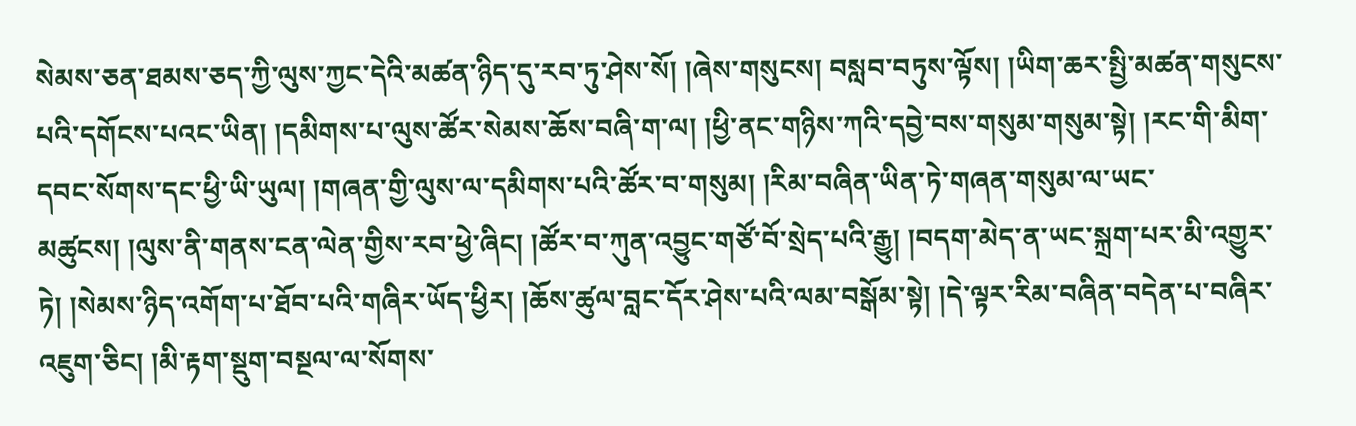སེམས་ཅན་ཐམས་ཅད་ཀྱི་ལུས་ཀྱང་དེའི་མཚན་ཉིད་དུ་རབ་ཏུ་ཤེས་སོ། །ཞེས་གསུངས། བསླབ་བཏུས་ལྟོས། །ཡིག་ཆར་སྤྱི་མཚན་གསུངས་པའི་དགོངས་པའང་ཡིན། །དམིགས་པ་ལུས་ཚོར་སེམས་ཆོས་བཞི་ག་ལ། །ཕྱི་ནང་གཉིས་ཀའི་དབྱེ་བས་གསུམ་གསུམ་སྟེ། །རང་གི་མིག་དབང་སོགས་དང་ཕྱི་ཡི་ཡུལ། །གཞན་གྱི་ལུས་ལ་དམིགས་པའི་ཚོར་བ་གསུམ། །རིམ་བཞིན་ཡིན་ཏེ་གཞན་གསུམ་ལ་ཡང་མཚུངས། །ལུས་ནི་གནས་ངན་ལེན་གྱིས་རབ་ཕྱེ་ཞིང། །ཚོར་བ་ཀུན་འབྱུང་གཙོ་བོ་སྲེད་པའི་རྒྱུ། །བདག་མེད་ན་ཡང་སྐྲག་པར་མི་འགྱུར་ཏེ། །སེམས་ཉིད་འགོག་པ་ཐོབ་པའི་གཞིར་ཡོད་ཕྱིར། །ཆོས་ཚུལ་བླང་དོར་ཤེས་པའི་ལམ་བསྒོམ་སྟེ། །དེ་ལྟར་རིམ་བཞིན་བདེན་པ་བཞིར་འཇུག་ཅིང། །མི་རྟག་སྡུག་བསྔལ་ལ་སོགས་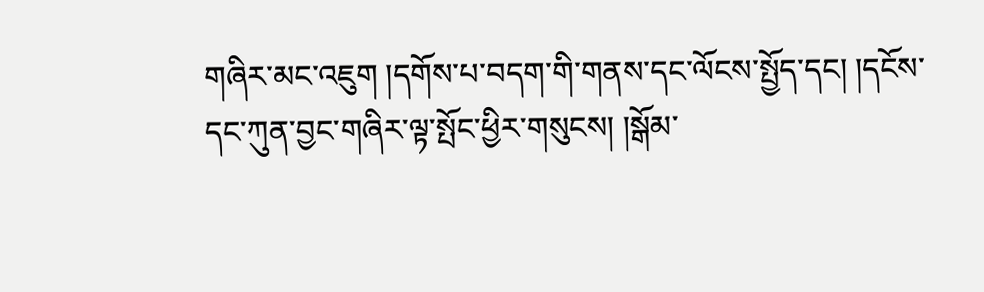གཞིར་མང་འཇུག །དགོས་པ་བདག་གི་གནས་དང་ལོངས་སྤྱོད་དང། །དངོས་དང་ཀུན་བྱང་གཞིར་ལྟ་སྤོང་ཕྱིར་གསུངས། །སྒོམ་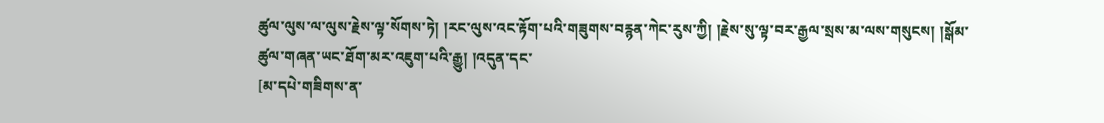ཚུལ་ལུས་ལ་ལུས་རྗེས་ལྟ་སོགས་ཏེ། །རང་ལུས་འང་རྟོག་པའི་གཟུགས་བརྙན་ཀེང་རུས་ཀྱི། །རྗེས་སུ་ལྟ་བར་རྒྱལ་སྲས་མ་ལས་གསུངས། །སྒོམ་ཚུལ་གཞན་ཡང་ཐོག་མར་འཇུག་པའི་རྒྱུ། །འདུན་དང་
[མ་དཔེ་གཟིགས་ན་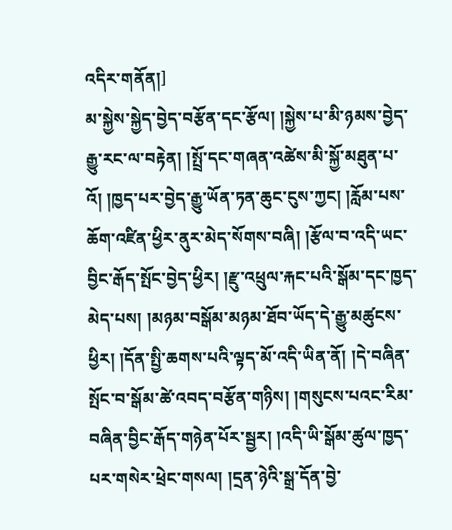འདིར་གནོན།]
མ་སྐྱེས་སྐྱེད་བྱེད་བརྩོན་དང་རྩོལ། །སྐྱེས་པ་མི་ཉམས་བྱེད་རྒྱུ་རང་ལ་བརྟེན། །སྤྲོ་དང་གཞན་འཚེས་མི་སྐྱོ་མཐུན་པ་འོ། །ཁྱད་པར་བྱེད་རྒྱུ་ཡོན་ཏན་ཆུང་ངུས་ཀྱང། །རློམ་པས་ཆོག་འཛིན་ཕྱིར་ནུར་མེད་སོགས་བཞི། །རྩོལ་བ་འདི་ཡང་བྱིང་རྒོད་སྤོང་བྱེད་ཕྱིར། །རྫུ་འཕྲུལ་རྐང་པའི་སྒོམ་དང་ཁྱད་མེད་པས། །མཉམ་བསྒོམ་མཉམ་ཐོབ་ཡོད་དེ་རྒྱུ་མཚུངས་ཕྱིར། །དོན་སྤྱི་ཆགས་པའི་ལྟད་མོ་འདི་ཡིན་ནོ། །དེ་བཞིན་སྤོང་བ་སྒོམ་ཚེ་འབད་བརྩོན་གཉིས། །གསུངས་པའང་རིམ་བཞིན་བྱིང་རྒོད་གཉེན་པོར་སྦྱར། །འདི་ཡི་སྒོམ་ཚུལ་ཁྱད་པར་གསེར་ཕྲེང་གསལ། །དྲན་ཉེའི་སྒྲ་དོན་བྱེ་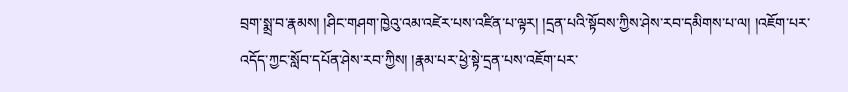བྲག་སྨྲ་བ་རྣམས། །ཤིང་གཤག་ཁྱེའུ་འམ་འཛེར་པས་འཛིན་པ་ལྟར། །དྲན་པའི་སྟོབས་ཀྱིས་ཤེས་རབ་དམིགས་པ་ལ། །འཇོག་པར་འདོད་ཀྱང་སློབ་དཔོན་ཤེས་རབ་ཀྱིས། །རྣམ་པར་ཕྱེ་སྟེ་དྲན་པས་འཇོག་པར་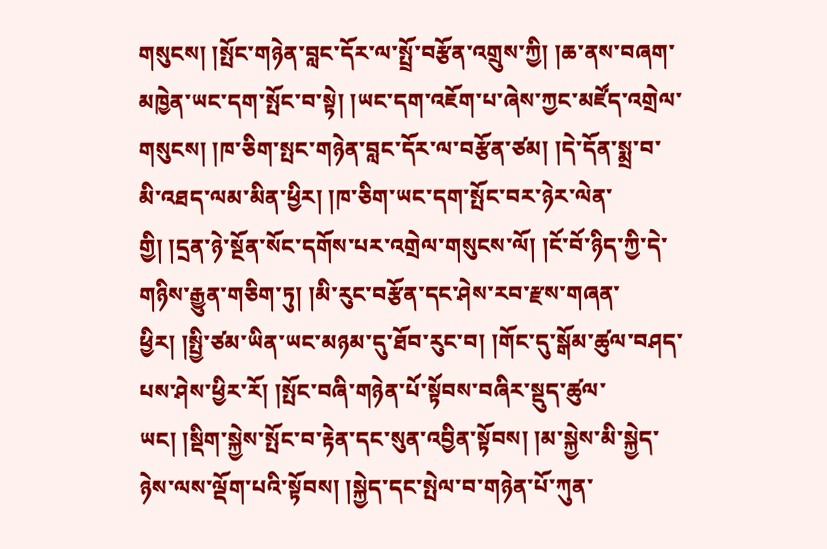གསུངས། །སྤོང་གཉེན་བླང་དོར་ལ་སྤྲོ་བརྩོན་འགྲུས་ཀྱི། །ཆ་ནས་བཞག་མཁྱེན་ཡང་དག་སྤོང་བ་སྟེ། །ཡང་དག་འཇོག་པ་ཞེས་ཀྱང་མཛོད་འགྲེལ་གསུངས། །ཁ་ཅིག་སྤང་གཉེན་བླང་དོར་ལ་བརྩོན་ཙམ། །དེ་དོན་སྨྲ་བ་མི་འཐད་ལམ་མིན་ཕྱིར། །ཁ་ཅིག་ཡང་དག་སྤོང་བར་ཉེར་ལེན་གྱི། །དྲན་ཉེ་སྔོན་སོང་དགོས་པར་འགྲེལ་གསུངས་ལོ། །ངོ་བོ་ཉིད་ཀྱི་དེ་གཉིས་རྒྱུན་གཅིག་ཏུ། །མི་རུང་བརྩོན་དང་ཤེས་རབ་རྫས་གཞན་ཕྱིར། །སྤྱི་ཙམ་ཡིན་ཡང་མཉམ་དུ་ཐོབ་རུང་བ། །གོང་དུ་སྒོམ་ཚུལ་བཤད་པས་ཤེས་ཕྱིར་རོ། །སྤོང་བཞི་གཉེན་པོ་སྟོབས་བཞིར་སྡུད་ཚུལ་ཡང། །སྡིག་སྐྱེས་སྤོང་བ་རྟེན་དང་སུན་འབྱིན་སྟོབས། །མ་སྐྱེས་མི་སྐྱེད་ཉེས་ལས་ལྡོག་པའི་སྟོབས། །སྐྱེད་དང་སྤེལ་བ་གཉེན་པོ་ཀུན་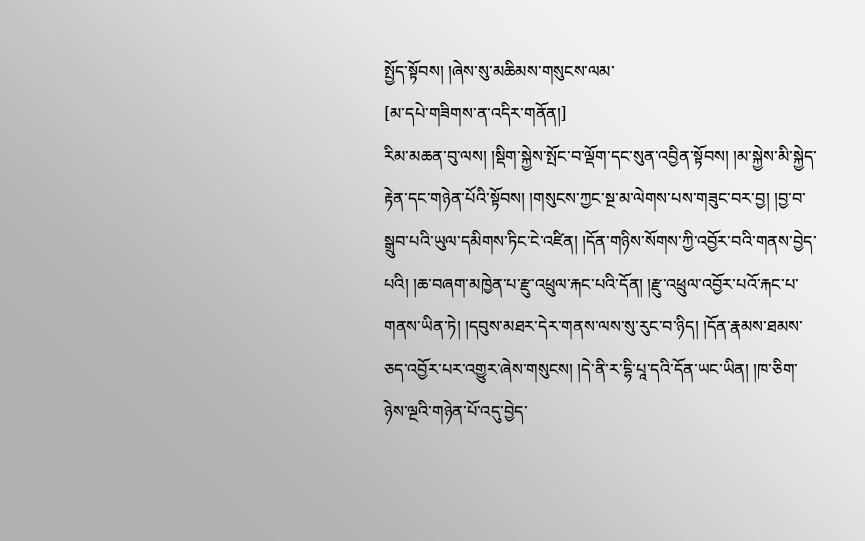སྤྱོད་སྟོབས། །ཞེས་སུ་མཆིམས་གསུངས་ལམ་
[མ་དཔེ་གཟིགས་ན་འདིར་གནོན།]
རིམ་མཆན་བུ་ལས། །སྡིག་སྐྱེས་སྤོང་བ་ལྡོག་དང་སུན་འབྱིན་སྟོབས། །མ་སྐྱེས་མི་སྐྱེད་རྟེན་དང་གཉེན་པོའི་སྟོབས། །གསུངས་ཀྱང་སྔ་མ་ལེགས་པས་གཟུང་བར་བྱ། །བྱ་བ་སྒྲུབ་པའི་ཡུལ་དམིགས་ཏིང་ངེ་འཛིན། །དོན་གཉིས་སོགས་ཀྱི་འབྱོར་བའི་གནས་བྱེད་པའི། །ཆ་བཞག་མཁྱེན་པ་རྫུ་འཕྲུལ་རྐང་པའི་དོན། །རྫུ་འཕྲུལ་འབྱོར་པའོ་རྐང་པ་གནས་ཡིན་ཏེ། །དབུས་མཐར་དེར་གནས་ལས་སུ་རུང་བ་ཉིད། །དོན་རྣམས་ཐམས་ཅད་འབྱོར་པར་འགྱུར་ཞེས་གསུངས། །དེ་ནི་ར་དྷི་པཱ་དའི་དོན་ཡང་ཡིན། །ཁ་ཅིག་ཉེས་ལྔའི་གཉེན་པོ་འདུ་བྱེད་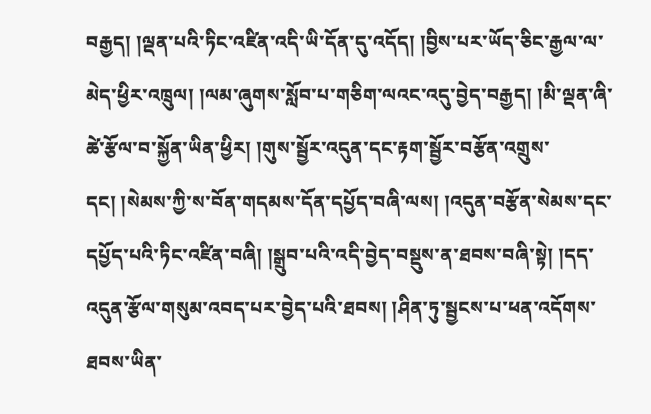བརྒྱད། །ལྡན་པའི་ཏིང་འཛིན་འདི་ཡི་དོན་དུ་འདོད། །བྱིས་པར་ཡོད་ཅིང་རྒྱལ་ལ་མེད་ཕྱིར་འཁྲུལ། །ལམ་ཞུགས་སློབ་པ་གཅིག་ལའང་འདུ་བྱེད་བརྒྱད། །མི་ལྡན་ཞི་ཚེ་རྩོལ་བ་སྐྱོན་ཡིན་ཕྱིར། །གུས་སྦྱོར་འདུན་དང་རྟག་སྦྱོར་བརྩོན་འགྲུས་དང། །སེམས་ཀྱི་ས་བོན་གདམས་དོན་དཔྱོད་བཞི་ལས། །འདུན་བརྩོན་སེམས་དང་དཔྱོད་པའི་ཏིང་འཛིན་བཞི། །སྒྲུབ་པའི་འདི་བྱེད་བསྡུས་ན་ཐབས་བཞི་སྟེ། །དད་འདུན་རྩོལ་གསུམ་འབད་པར་བྱེད་པའི་ཐབས། །ཤིན་ཏུ་སྦྱངས་པ་ཕན་འདོགས་ཐབས་ཡིན་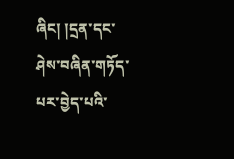ཞིང། །དྲན་དང་ཤེས་བཞིན་གཏོད་པར་བྱེད་པའི་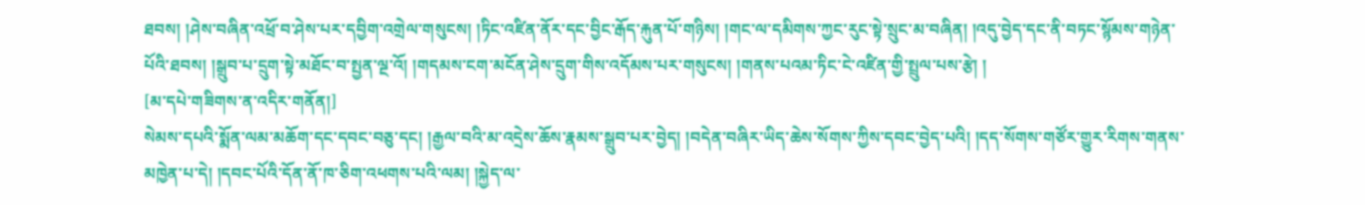ཐབས། །ཤེས་བཞིན་འཕྲོ་བ་ཤེས་པར་དབྱིག་འགྲེལ་གསུངས། །ཏིང་འཛིན་ནོར་དང་བྱིང་རྒོད་རྐུན་པོ་གཉིས། །གང་ལ་དམིགས་ཀྱང་རུང་སྟེ་སྲུང་མ་བཞིན། །འདུ་བྱེད་དང་ནི་བཏང་སྙོམས་གཉེན་པོའི་ཐབས། །སྒྲུབ་པ་དྲུག་སྟེ་མཐོང་བ་སྤྱན་ལྔ་འོ། །གདམས་ངག་མངོན་ཤེས་དྲུག་གིས་འདོམས་པར་གསུངས། །གནས་པའམ་ཏིང་ངེ་འཛིན་གྱི་སྤྲུལ་པས་རྩེ། །
[མ་དཔེ་གཟིགས་ན་འདིར་གནོན།]
སེམས་དཔའི་སྨོན་ལམ་མཆོག་དང་དབང་བཅུ་དང། །རྒྱལ་བའི་མ་འདྲེས་ཆོས་རྣམས་སྒྲུབ་པར་བྱེད། །བདེན་བཞིར་ཡིད་ཆེས་སོགས་ཀྱིས་དབང་བྱེད་པའི། །དད་སོགས་གཙོར་གྱུར་རིགས་གནས་མཁྱེན་པ་དེ། །དབང་པོའི་དོན་ནོ་ཁ་ཅིག་འཕགས་པའི་ལམ། །སྐྱེད་ལ་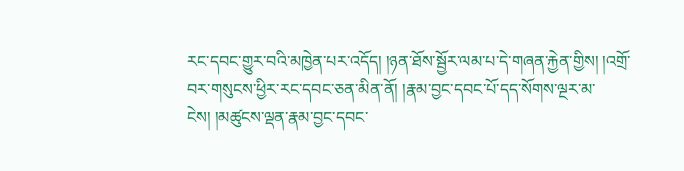རང་དབང་གྱུར་བའི་མཁྱེན་པར་འདོད། །ཉན་ཐོས་སྦྱོར་ལམ་པ་དེ་གཞན་རྐྱེན་གྱིས། །འགྲོ་བར་གསུངས་ཕྱིར་རང་དབང་ཅན་མིན་ནོ། །རྣམ་བྱང་དབང་པོ་དད་སོགས་ལྔར་མ་ངེས། །མཚུངས་ལྡན་རྣམ་བྱང་དབང་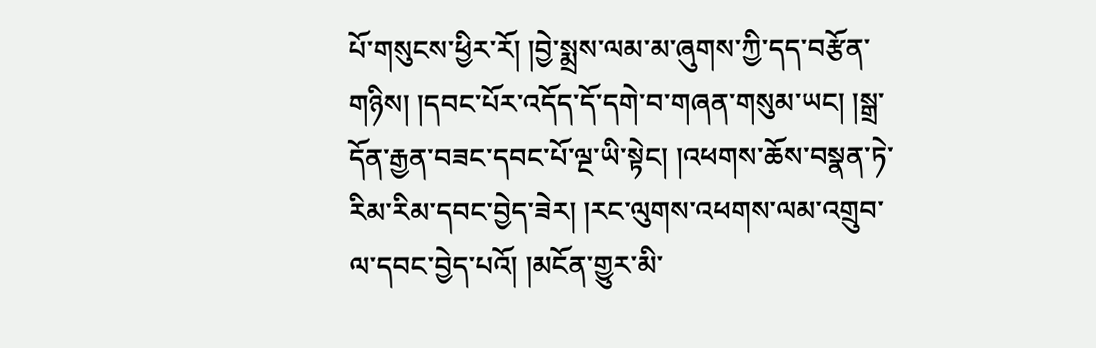པོ་གསུངས་ཕྱིར་རོ། །བྱེ་སྨྲས་ལམ་མ་ཞུགས་ཀྱི་དད་བརྩོན་གཉིས། །དབང་པོར་འདོད་དོ་དགེ་བ་གཞན་གསུམ་ཡང། །སྒྲ་དོན་རྒྱན་བཟང་དབང་པོ་ལྔ་ཡི་སྟེང། །འཕགས་ཆོས་བསྣན་ཏེ་རིམ་རིམ་དབང་བྱེད་ཟེར། །རང་ལུགས་འཕགས་ལམ་འགྲུབ་ལ་དབང་བྱེད་པའོ། །མངོན་གྱུར་མི་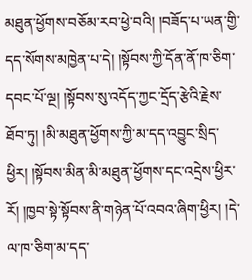མཐུན་ཕྱོགས་བཅོམ་རབ་ཕྱེ་བའི། །བཟོད་པ་ཡན་གྱི་དད་སོགས་མཁྱེན་པ་དེ། །སྟོབས་ཀྱི་དོན་ནོ་ཁ་ཅིག་དབང་པོ་ལྔ། །སྟོབས་སུ་འདོད་ཀྱང་དྲོད་རྩེའི་རྗེས་ཐོབ་ཏུ། །མི་མཐུན་ཕྱོགས་ཀྱི་མ་དད་འབྱུང་སྲིད་ཕྱིར། །སྟོབས་མིན་མི་མཐུན་ཕྱོགས་དང་འདྲེས་ཕྱིར་རོ། །ཁྱབ་སྟེ་སྟོབས་ནི་གཉེན་པོ་འབའ་ཞིག་ཕྱིར། །དེ་ལ་ཁ་ཅིག་མ་དད་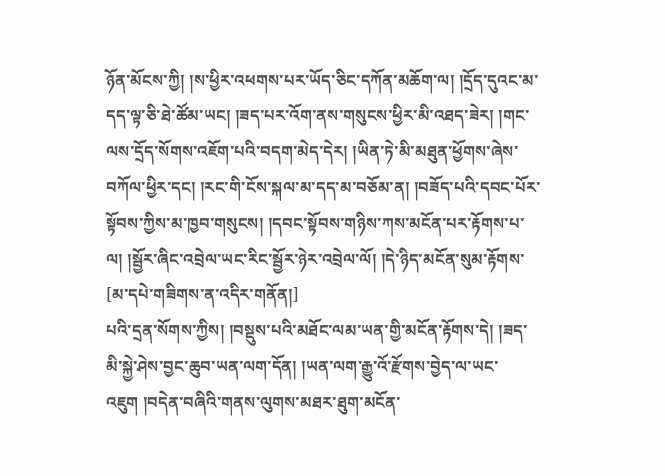ཉོན་མོངས་ཀྱི། །ས་ཕྱིར་འཕགས་པར་ཡོད་ཅིང་དཀོན་མཆོག་ལ། །དྲོད་དུའང་མ་དད་ལྟ་ཅི་ཐེ་ཚོམ་ཡང། །ཟད་པར་འོག་ནས་གསུངས་ཕྱིར་མི་འཐད་ཟེར། །གང་ལས་དྲོད་སོགས་འཇོག་པའི་བདག་མེད་དེར། །ཡིན་ཏེ་མི་མཐུན་ཕྱོགས་ཞེས་བཀོལ་ཕྱིར་དང། །རང་གི་ངོས་སྐལ་མ་དད་མ་བཅོམ་ན། །བཟོད་པའི་དབང་པོར་སྟོབས་ཀྱིས་མ་ཁྱབ་གསུངས། །དབང་སྟོབས་གཉིས་ཀས་མངོན་པར་རྟོགས་པ་ལ། །སྦྱོར་ཞིང་འབྲེལ་ཡང་རིང་སྦྱོར་ཉེར་འབྲེལ་ལོ། །དེ་ཉིད་མངོན་སུམ་རྟོགས་
[མ་དཔེ་གཟིགས་ན་འདིར་གནོན།]
པའི་དྲན་སོགས་ཀྱིས། །བསྡུས་པའི་མཐོང་ལམ་ཡན་གྱི་མངོན་རྟོགས་དེ། །ཟད་མི་སྐྱེ་ཤེས་བྱང་ཆུབ་ཡན་ལག་དོན། །ཡན་ལག་རྒྱུ་འོ་རྫོགས་བྱེད་ལ་ཡང་འཇུག །བདེན་བཞིའི་གནས་ལུགས་མཐར་ཐུག་མངོན་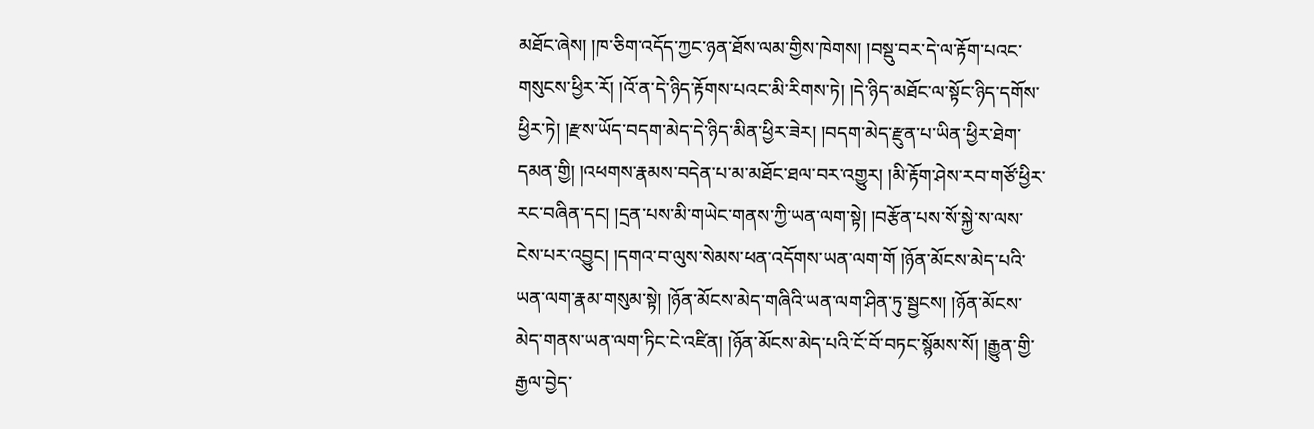མཐོང་ཞེས། །ཁ་ཅིག་འདོད་ཀྱང་ཉན་ཐོས་ལམ་གྱིས་ཁེགས། །བསྡུ་བར་དེ་ལ་རྟོག་པའང་གསུངས་ཕྱིར་རོ། །འོ་ན་དེ་ཉིད་རྟོགས་པའང་མི་རིགས་ཏེ། །དེ་ཉིད་མཐོང་ལ་སྟོང་ཉིད་དགོས་ཕྱིར་ཏེ། །རྫས་ཡོད་བདག་མེད་དེ་ཉིད་མིན་ཕྱིར་ཟེར། །བདག་མེད་རྫུན་པ་ཡིན་ཕྱིར་ཐེག་དམན་གྱི། །འཕགས་རྣམས་བདེན་པ་མ་མཐོང་ཐལ་བར་འགྱུར། །མི་རྟོག་ཤེས་རབ་གཙོ་ཕྱིར་རང་བཞིན་དང། །དྲན་པས་མི་གཡེང་གནས་ཀྱི་ཡན་ལག་སྟེ། །བརྩོན་པས་སོ་སྐྱེ་ས་ལས་ངེས་པར་འབྱུང། །དགའ་བ་ལུས་སེམས་ཕན་འདོགས་ཡན་ལག་གོ །ཉོན་མོངས་མེད་པའི་ཡན་ལག་རྣམ་གསུམ་སྟེ། །ཉོན་མོངས་མེད་གཞིའི་ཡན་ལག་ཤིན་ཏུ་སྦྱངས། །ཉོན་མོངས་མེད་གནས་ཡན་ལག་ཏིང་ངེ་འཛིན། །ཉོན་མོངས་མེད་པའི་ངོ་བོ་བཏང་སྙོམས་སོ། །རྒྱུན་གྱི་རྒྱལ་བྱེད་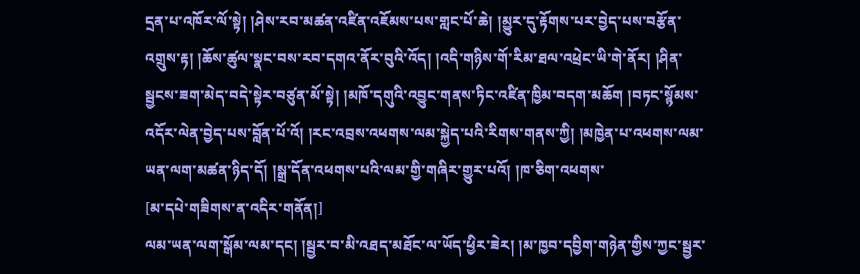དྲན་པ་འཁོར་ལོ་སྟེ། །ཤེས་རབ་མཚན་འཛིན་འཇོམས་པས་གླང་པོ་ཆེ། །མྱུར་དུ་རྟོགས་པར་བྱེད་པས་བརྩོན་འགྲུས་རྟ། །ཆོས་ཚུལ་སྣང་བས་རབ་དགའ་ནོར་བུའི་འོད། །འདི་གཉིས་གོ་རིམ་ཐལ་འཕྲེང་ཡི་གེ་ནོར། །ཤིན་སྦྱངས་ཟག་མེད་བདེ་སྟེར་བཙུན་མོ་སྟེ། །མཁོ་དགུའི་འབྱུང་གནས་ཏིང་འཛིན་ཁྱིམ་བདག་མཆོག །བཏང་སྙོམས་འདོར་ལེན་བྱེད་པས་བློན་པོ་འོ། །རང་འབྲས་འཕགས་ལམ་སྐྱེད་པའི་རིགས་གནས་ཀྱི། །མཁྱེན་པ་འཕགས་ལམ་ཡན་ལག་མཚན་ཉིད་དོ། །སྒྲ་དོན་འཕགས་པའི་ལམ་གྱི་གཞིར་གྱུར་པའོ། །ཁ་ཅིག་འཕགས་
[མ་དཔེ་གཟིགས་ན་འདིར་གནོན།]
ལམ་ཡན་ལག་སྒོམ་ལམ་དང། །སྦྱར་བ་མི་འཐད་མཐོང་ལ་ཡོད་ཕྱིར་ཟེར། །མ་ཁྱབ་དབྱིག་གཉེན་གྱིས་ཀྱང་སྦྱར་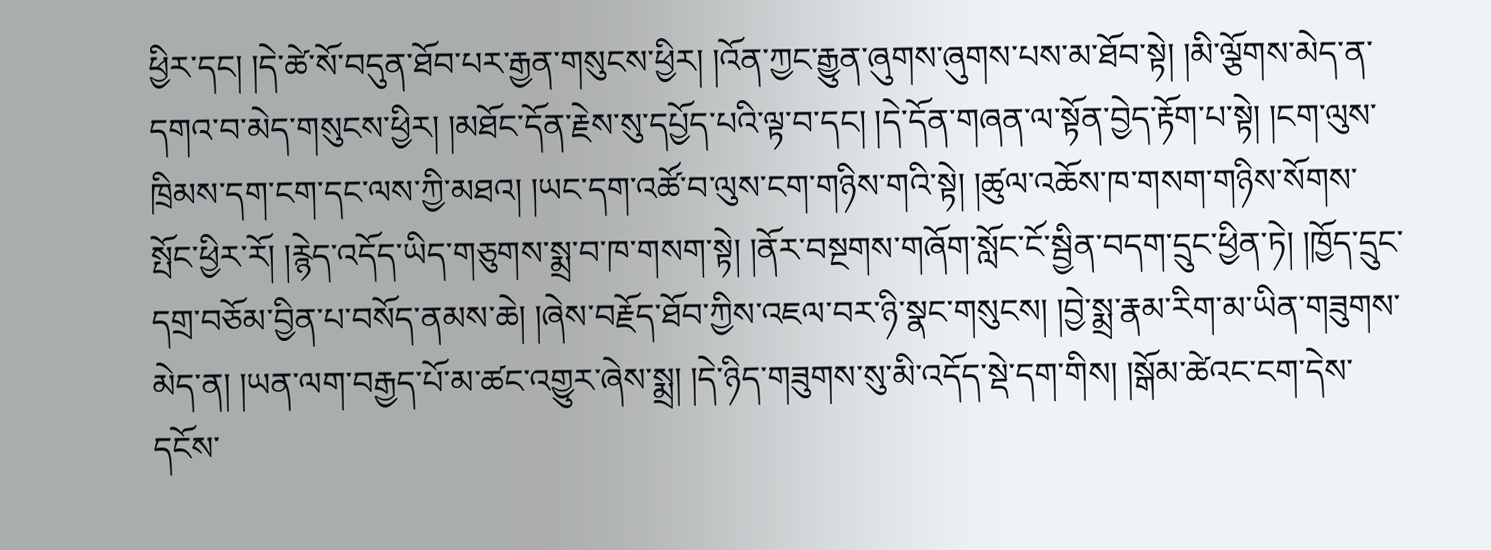ཕྱིར་དང། །དེ་ཚེ་སོ་བདུན་ཐོབ་པར་རྒྱན་གསུངས་ཕྱིར། །འོན་ཀྱང་རྒྱུན་ཞུགས་ཞུགས་པས་མ་ཐོབ་སྟེ། །མི་ལྕོགས་མེད་ན་དགའ་བ་མེད་གསུངས་ཕྱིར། །མཐོང་དོན་རྗེས་སུ་དཔྱོད་པའི་ལྟ་བ་དང། །དེ་དོན་གཞན་ལ་སྟོན་བྱེད་རྟོག་པ་སྟེ། །ངག་ལུས་ཁྲིམས་དག་ངག་དང་ལས་ཀྱི་མཐའ། །ཡང་དག་འཚོ་བ་ལུས་ངག་གཉིས་གའི་སྟེ། །ཚུལ་འཆོས་ཁ་གསག་གཉིས་སོགས་སྤོང་ཕྱིར་རོ། །རྙེད་འདོད་ཡིད་གཅུགས་སྨྲ་བ་ཁ་གསག་སྟེ། །ནོར་བསྔགས་གཞོག་སློང་ངོ་སྦྱིན་བདག་དྲུང་ཕྱིན་ཏེ། །ཁྱོད་དྲུང་དགྲ་བཅོམ་བྱིན་པ་བསོད་ནམས་ཆེ། །ཞེས་བརྗོད་ཐོབ་ཀྱིས་འཇལ་བར་ཉི་སྣང་གསུངས། །བྱེ་སྨྲ་རྣམ་རིག་མ་ཡིན་གཟུགས་མེད་ན། །ཡན་ལག་བརྒྱད་པོ་མ་ཚང་འགྱུར་ཞེས་སྨྲ། །དེ་ཉིད་གཟུགས་སུ་མི་འདོད་སྡེ་དག་གིས། །སྒོམ་ཚེའང་ངག་དེས་དངོས་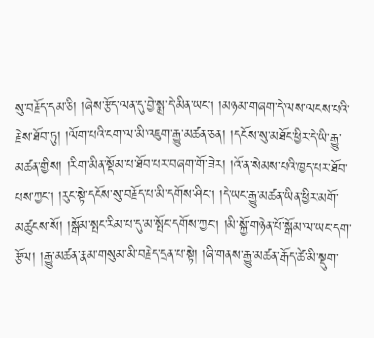སུ་བརྗོད་དམ་ཅི། །ཞེས་རྩོད་ལན་དུ་བྱེ་སྨྲ་དེ་མིན་ཡང། །མཉམ་གཞག་དེ་ལས་ལངས་པའི་རྗེས་ཐོབ་ཏུ། །ལོག་པའི་ངག་ལ་མི་འཇུག་རྒྱུ་མཚན་ཅན། །དངོས་སུ་མཐོང་ཕྱིར་དེ་ཡི་རྒྱུ་མཚན་གྱིས། །རིག་མིན་སྡོམ་པ་ཐོབ་པར་བཞག་གོ་ཟེར། །འོ་ན་སེམས་པའི་ཁྱད་པར་ཐོབ་པས་ཀྱང། །རུང་སྟེ་དངོས་སུ་བརྗོད་པ་མི་དགོས་ཤིང། །དེ་ཡང་རྒྱུ་མཚན་ཡིན་ཕྱིར་མགོ་མཚུངས་སོ། །སྒོམ་སྤང་རིམ་པ་དུ་མ་སྤོང་དགོས་ཀྱང། །མི་སྐྱོ་གཉེན་པོ་སྒོམ་ལ་ཡང་དག་རྩོལ། །རྒྱུ་མཚན་རྣམ་གསུམ་མི་བརྗེད་དྲན་པ་སྟེ། །ཞི་གནས་རྒྱུ་མཚན་རྒོད་ཚེ་མི་སྡུག་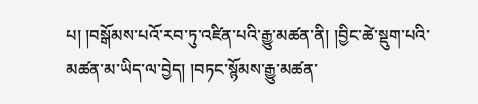པ། །བསྒོམས་པའོ་རབ་ཏུ་འཛིན་པའི་རྒྱུ་མཚན་ནི། །བྱིང་ཚེ་སྡུག་པའི་མཚན་མ་ཡིད་ལ་བྱེད། །བཏང་སྙོམས་རྒྱུ་མཚན་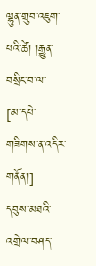ལྷུན་གྲུབ་འཇུག་པའི་ཚེ། །རྒྱུན་བསྲིང་བ་ལ་
[མ་དཔེ་གཟིགས་ན་འདིར་གནོན།]
དབུས་མཐའི་འགྲེལ་བཤད་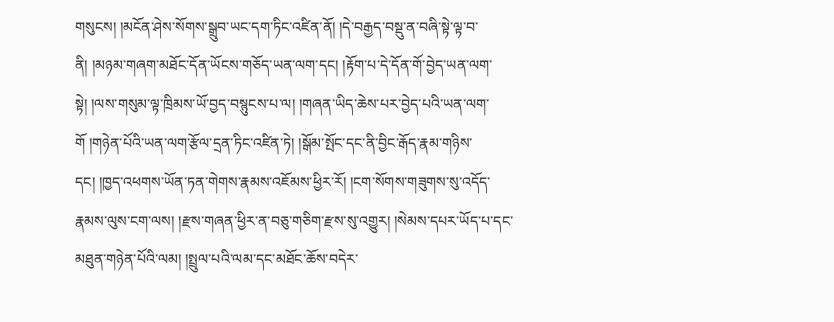གསུངས། །མངོན་ཤེས་སོགས་སྒྲུབ་ཡང་དག་ཏིང་འཛིན་ནོ། །དེ་བརྒྱད་བསྡུ་ན་བཞི་སྟེ་ལྟ་བ་ནི། །མཉམ་གཞག་མཐོང་དོན་ཡོངས་གཅོད་ཡན་ལག་དང། །རྟོག་པ་དེ་དོན་གོ་བྱེད་ཡན་ལག་སྟེ། །ལས་གསུམ་ལྟ་ཁྲིམས་ཡོ་བྱད་བསྙུངས་པ་ལ། །གཞན་ཡིད་ཆེས་པར་བྱེད་པའི་ཡན་ལག་གོ །གཉེན་པོའི་ཡན་ལག་རྩོལ་དྲན་ཏིང་འཛིན་ཏེ། །སྒོམ་སྤོང་དང་ནི་བྱིང་རྒོད་རྣམ་གཉིས་དང། །ཁྱད་འཕགས་ཡོན་ཏན་གེགས་རྣམས་འཇོམས་ཕྱིར་རོ། །ངག་སོགས་གཟུགས་སུ་འདོད་རྣམས་ལུས་ངག་ལས། །རྫས་གཞན་ཕྱིར་ན་བཅུ་གཅིག་རྫས་སུ་འགྱུར། །སེམས་དཔར་ཡོད་པ་དང་མཐུན་གཉེན་པོའི་ལམ། །སྤྲུལ་པའི་ལམ་དང་མཐོང་ཆོས་བདེར་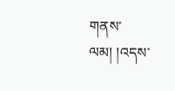གནས་ལམ། །འདས་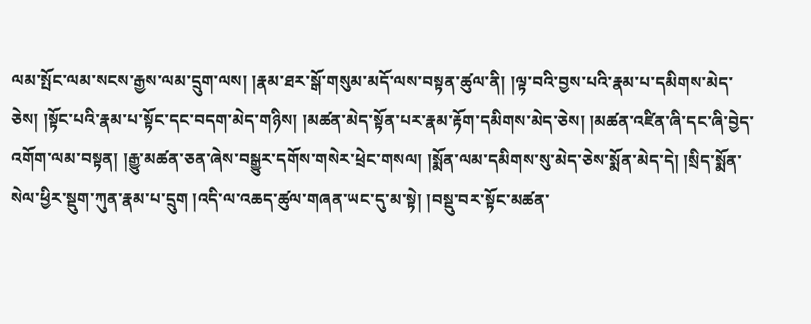ལམ་སྤོང་ལམ་སངས་རྒྱས་ལམ་དྲུག་ལས། །རྣམ་ཐར་སྒོ་གསུམ་མདོ་ལས་བསྟན་ཚུལ་ནི། །ལྟ་བའི་བྱས་པའི་རྣམ་པ་དམིགས་མེད་ཅེས། །སྟོང་པའི་རྣམ་པ་སྟོང་དང་བདག་མེད་གཉིས། །མཚན་མེད་སྟོན་པར་རྣམ་རྟོག་དམིགས་མེད་ཅེས། །མཚན་འཛིན་ཞི་དང་ཞི་བྱེད་འགོག་ལམ་བསྟན། །རྒྱུ་མཚན་ཅན་ཞེས་བསྒྱུར་དགོས་གསེར་ཕྲེང་གསལ། །སྨོན་ལམ་དམིགས་སུ་མེད་ཅེས་སྨོན་མེད་དེ། །སྲིད་སྨོན་སེལ་ཕྱིར་སྡུག་ཀུན་རྣམ་པ་དྲུག །འདི་ལ་འཆད་ཚུལ་གཞན་ཡང་དུ་མ་སྟེ། །བསྡུ་བར་སྟོང་མཚན་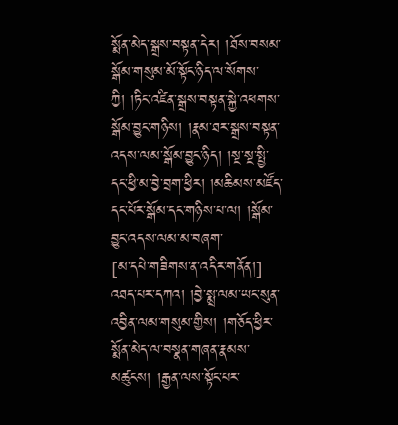སྨོན་མེད་སྒྲས་བསྟན་དེར། །ཐོས་བསམ་སྒོམ་གསུམ་མོ་སྟོང་ཉིད་ལ་སོགས་ཀྱི། །ཏིང་འཛིན་སྒྲས་བསྟན་སྐྱེ་འཕགས་སྒོམ་བྱུང་གཉིས། །རྣམ་ཐར་སྒྲས་བསྟན་འདས་ལམ་སྒོམ་བྱུང་ཉིད། །སྔ་སྔ་སྤྱི་དང་ཕྱི་མ་བྱེ་བྲག་ཕྱིར། །མཆིམས་མཛོད་དང་པོར་སྒོམ་དང་གཉིས་པ་ལ། །སྒོམ་བྱུང་འདས་ལམ་མ་བཞག་
[མ་དཔེ་གཟིགས་ན་འདིར་གནོན།]
འཐད་པར་དཀའ། །བྱེ་སྨྲ་ལམ་ཡང་སུན་འབྱིན་ལམ་གསུམ་གྱིས། །གཅོད་ཕྱིར་སྨོན་མེད་ལ་བསྣན་གཞན་རྣམས་མཚུངས། །རྒྱན་ལས་སྟོང་པར་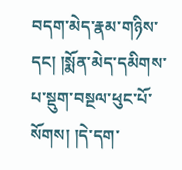བདག་མེད་རྣམ་གཉིས་དང། །སྨོན་མེད་དམིགས་པ་སྡུག་བསྔལ་ཕུང་པོ་སོགས། །དེ་དག་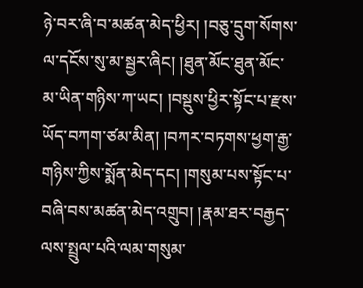ཉེ་བར་ཞི་བ་མཚན་མེད་ཕྱིར། །བཅུ་དྲུག་སོགས་ལ་དངོས་སུ་མ་སྦྱར་ཞིང། །ཐུན་མོང་ཐུན་མོང་མ་ཡིན་གཉིས་ཀ་ཡང། །བསྡུས་ཕྱིར་སྟོང་པ་རྫས་ཡོད་བཀག་ཙམ་མིན། །བཀར་བཏགས་ཕྱག་རྒྱ་གཉིས་ཀྱིས་སྨོན་མེད་དང། །གསུམ་པས་སྟོང་པ་བཞི་བས་མཚན་མེད་འགྲུབ། །རྣམ་ཐར་བརྒྱད་ལས་སྤྲུལ་པའི་ལམ་གསུམ་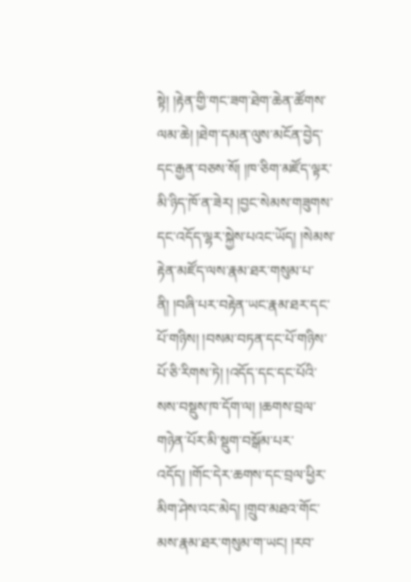སྟེ། །རྟེན་གྱི་གང་ཟག་ཐེག་ཆེན་ཚོགས་ལམ་ཆེ། །ཐེག་དམན་ལུས་མངོན་བྱེད་དང་རྒྱན་བཅས་སོ། །ཁ་ཅིག་མཛོད་ལྟར་མི་ཉིད་ཁོ་ན་ཟེར། །བྱང་སེམས་གཟུགས་དང་འདོད་ལྷར་སྐྱེས་པའང་ཡོད། །སེམས་རྟེན་མཛོད་ལས་རྣམ་ཐར་གསུམ་པ་ནི། །བཞི་པར་བརྟེན་ཡང་རྣམ་ཐར་དང་པོ་གཉིས། །བསམ་བཏན་དང་པོ་གཉིས་པོ་ཅི་རིགས་ཏེ། །འདོད་དང་དང་པོའི་སས་བསྡུས་ཁ་དོག་ལ། །ཆགས་བྲལ་གཉེན་པོར་མི་སྡུག་བསྒོམ་པར་འདོད། །གོང་དེར་ཆགས་དང་བྲལ་ཕྱིར་མིག་ཤེས་འང་མེད། །གྲུབ་མཐའ་གོང་མས་རྣམ་ཐར་གསུམ་ག་ཡང། །རབ་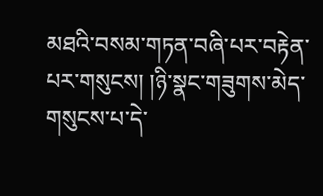མཐའི་བསམ་གཏན་བཞི་པར་བརྟེན་པར་གསུངས། །ཉི་སྣང་གཟུགས་མེད་གསུངས་པ་དེ་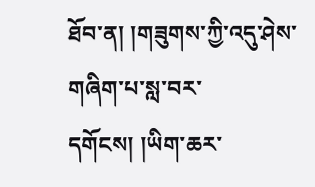ཐོབ་ན། །གཟུགས་ཀྱི་འདུ་ཤེས་གཞིག་པ་སླ་བར་དགོངས། །ཡིག་ཆར་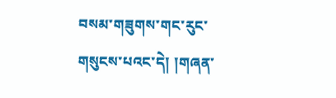བསམ་གཟུགས་གང་རུང་གསུངས་པའང་དེ། །གཞན་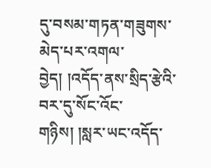དུ་བསམ་གཏན་གཟུགས་མེད་པར་འགལ་བྱེད། །འདོད་ནས་སྲིད་རྩེའི་བར་དུ་སོང་འོང་གཉིས། །སླར་ཡང་འདོད་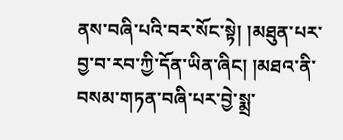ནས་བཞི་པའི་བར་སོང་སྟེ། །མཐུན་པར་བྱ་བ་རབ་ཀྱི་དོན་ཡིན་ཞིང། །མཐའ་ནི་བསམ་གཏན་བཞི་པར་བྱེ་སྨྲ་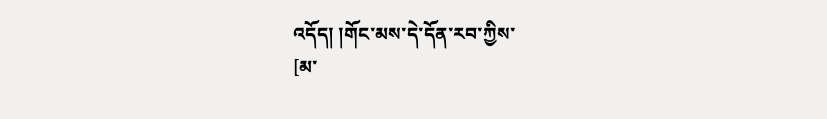འདོད། །གོང་མས་དེ་དོན་རབ་ཀྱིས་
[མ་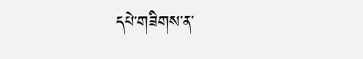དཔེ་གཟིགས་ན་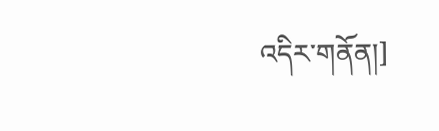འདིར་གནོན།]